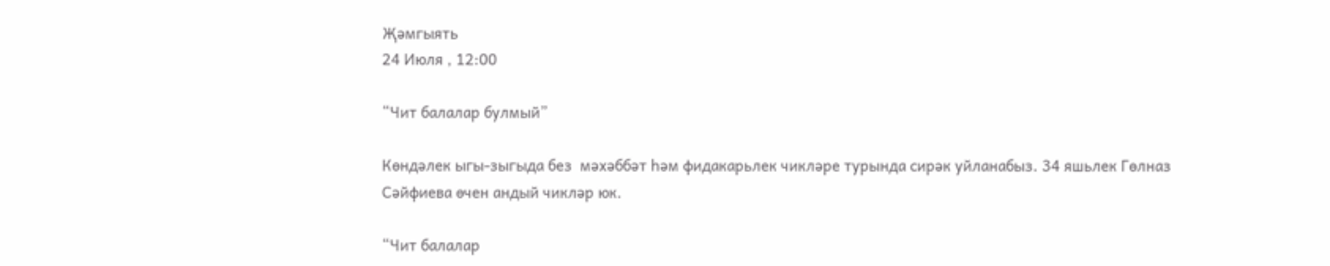Җәмгыять
24 Июля , 12:00

“Чит балалар булмый”

Көндәлек ыгы-зыгыда без  мәхәббәт һәм фидакарьлек чикләре турында сирәк уйланабыз. 34 яшьлек Гөлназ Сәйфиева өчен андый чикләр юк.

“Чит балалар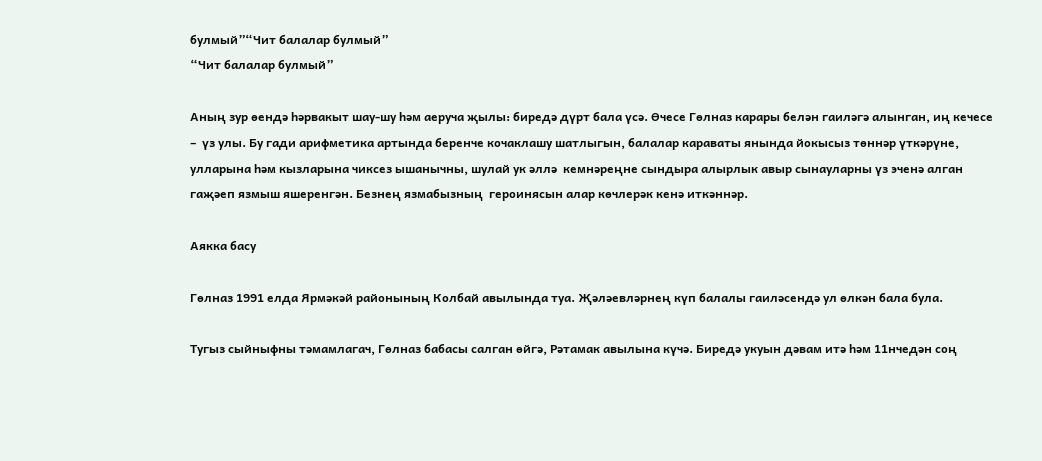булмый”“Чит балалар булмый”
“Чит балалар булмый”

Аның зур өендә һәрвакыт шау-шу һәм аеруча җылы: биредә дүрт бала үсә. Өчесе Гөлназ карары белән гаиләгә алынган, иң кечесе –  үз улы. Бу гади арифметика артында беренче кочаклашу шатлыгын, балалар караваты янында йокысыз төннәр үткәрүне, улларына һәм кызларына чиксез ышанычны, шулай ук әллә  кемнәреңне сындыра алырлык авыр сынауларны үз эченә алган гаҗәеп язмыш яшеренгән. Безнең язмабызның  героинясын алар көчлерәк кенә иткәннәр.

Аякка басу

Гөлназ 1991 елда Ярмәкәй районының Колбай авылында туа. Җәләевләрнең күп балалы гаиләсендә ул өлкән бала була.

Тугыз сыйныфны тәмамлагач, Гөлназ бабасы салган өйгә, Рәтамак авылына күчә. Биредә укуын дәвам итә һәм 11нчедән соң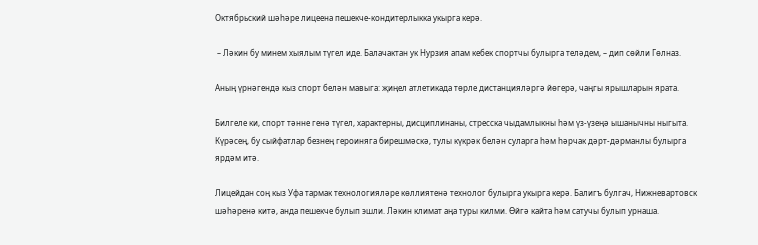Октябрьский шәһәре лицеена пешекче-кондитерлыкка укырга керә.

 – Ләкин бу минем хыялым түгел иде. Балачактан ук Нурзия апам кебек спортчы булырга теләдем, – дип сөйли Гөлназ.

Аның үрнәгендә кыз спорт белән мавыга: җиңел атлетикада төрле дистанцияләргә йөгерә, чаңгы ярышларын ярата.

Билгеле ки, спорт тәнне генә түгел, характерны, дисциплинаны, стресска чыдамлыкны һәм үз-үзеңә ышанычны ныгыта. Күрәсең, бу сыйфатлар безнең героиняга бирешмәскә, тулы күкрәк белән суларга һәм һәрчак дәрт-дәрманлы булырга ярдәм итә.

Лицейдан соң кыз Уфа тармак технологияләре көллиятенә технолог булырга укырга керә. Балигъ булгач, Нижневартовск шәһәренә китә, анда пешекче булып эшли. Ләкин климат аңа туры килми. Өйгә кайта һәм сатучы булып урнаша.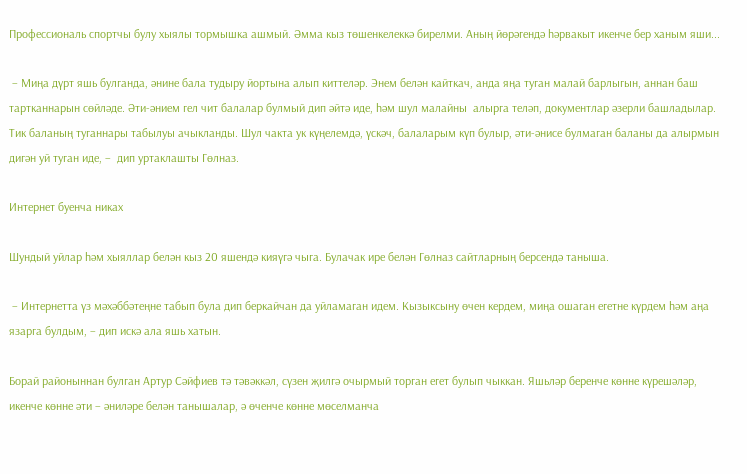Профессиональ спортчы булу хыялы тормышка ашмый. Әмма кыз төшенкелеккә бирелми. Аның йөрәгендә һәрвакыт икенче бер ханым яши...

 – Миңа дүрт яшь булганда, әнине бала тудыру йортына алып киттеләр. Энем белән кайткач, анда яңа туган малай барлыгын, аннан баш тартканнарын сөйләде. Әти-әнием гел чит балалар булмый дип әйтә иде, һәм шул малайны  алырга теләп, документлар әзерли башладылар. Тик баланың туганнары табылуы ачыкланды. Шул чакта ук күңелемдә, үскәч, балаларым күп булыр, әти-әнисе булмаган баланы да алырмын дигән уй туган иде, –  дип уртаклашты Гөлназ.

Интернет буенча никах

Шундый уйлар һәм хыяллар белән кыз 20 яшендә кияүгә чыга. Булачак ире белән Гөлназ сайтларның берсендә таныша.

 – Интернетта үз мәхәббәтеңне табып була дип беркайчан да уйламаган идем. Кызыксыну өчен кердем, миңа ошаган егетне күрдем һәм аңа язарга булдым, – дип искә ала яшь хатын.

Борай районыннан булган Артур Сәйфиев тә тәвәккәл, сүзен җилгә очырмый торган егет булып чыккан. Яшьләр беренче көнне күрешәләр, икенче көнне әти – әниләре белән танышалар, ә өченче көнне мөселманча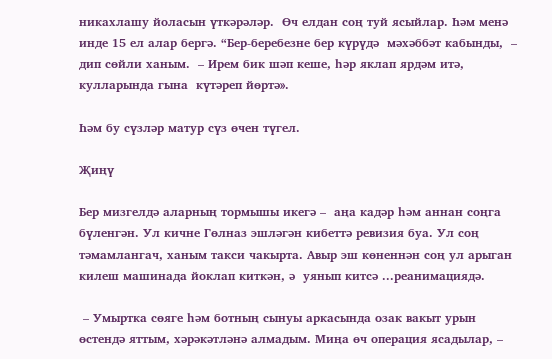никахлашу йоласын үткәрәләр.  Өч елдан соң туй ясыйлар. Һәм менә инде 15 ел алар бергә. “Бер-беребезне бер күрүдә  мәхәббәт кабынды,  – дип сөйли ханым.  – Ирем бик шәп кеше, һәр яклап ярдәм итә, кулларында гына  күтәреп йөртә».

Һәм бу сүзләр матур сүз өчен түгел.

Җиңү

Бер мизгелдә аларның тормышы икегә –  аңа кадәр һәм аннан соңга бүленгән. Ул кичне Гөлназ эшләгән кибеттә ревизия буа. Ул соң тәмамлангач, ханым такси чакырта. Авыр эш көненнән соң ул арыган килеш машинада йоклап киткән, ә  уянып китсә ...реанимациядә.

 – Умыртка сөяге һәм ботның сынуы аркасында озак вакыт урын өстендә яттым, хәрәкәтләнә алмадым. Миңа өч операция ясадылар, –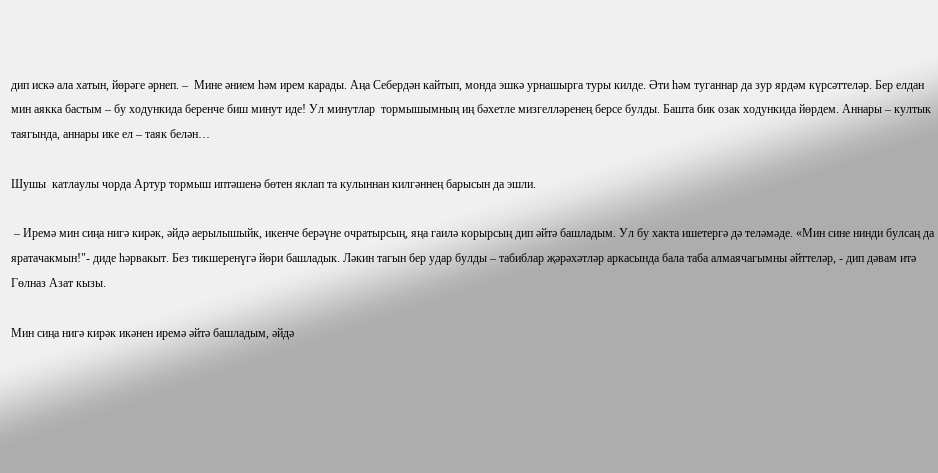дип искә ала хатын, йөрәге әрнеп. –  Мине әнием һәм ирем карады. Аңа Себердән кайтып, монда эшкә урнашырга туры килде. Әти һәм туганнар да зур ярдәм күрсәттеләр. Бер елдан мин аякка бастым – бу ходункида беренче биш минут иде! Ул минутлар  тормышымның иң бәхетле мизгелләренең берсе булды. Башта бик озак ходункида йөрдем. Аннары – култык таягында, аннары ике ел – таяк белән…

Шушы  катлаулы чорда Артур тормыш иптәшенә бөтен яклап та кулыннан килгәннең барысын да эшли.

 – Иремә мин сиңа нигә кирәк, әйдә аерылышыйк, икенче берәүне очратырсың, яңа гаилә корырсың дип әйтә башладым. Ул бу хакта ишетергә дә теләмәде. «Мин сине нинди булсаң да яратачакмын!"- диде һәрвакыт. Без тикшеренүгә йөри башладык. Ләкин тагын бер удар булды – табиблар җәрәхәтләр аркасында бала таба алмаячагымны әйттеләр, - дип дәвам итә Гөлназ Азат кызы.

Мин сиңа нигә кирәк икәнен иремә әйтә башладым, әйдә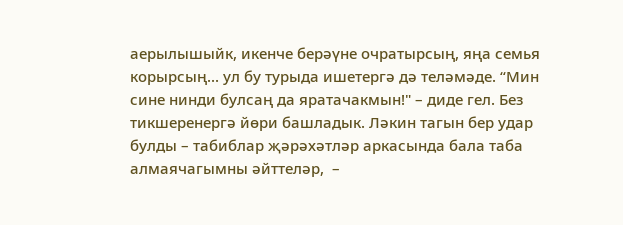аерылышыйк, икенче берәүне очратырсың, яңа семья корырсың... ул бу турыда ишетергә дә теләмәде. “Мин сине нинди булсаң да яратачакмын!" – диде гел. Без тикшеренергә йөри башладык. Ләкин тагын бер удар булды – табиблар җәрәхәтләр аркасында бала таба алмаячагымны әйттеләр,  –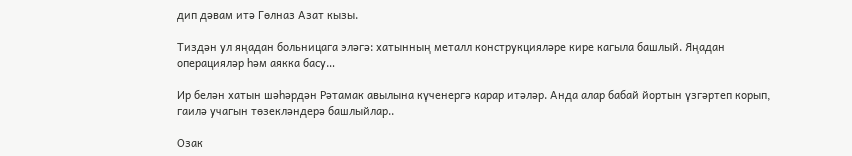дип дәвам итә Гөлназ Азат кызы.

Тиздән ул яңадан больницага эләгә: хатынның металл конструкцияләре кире кагыла башлый. Яңадан операцияләр һәм аякка басу…

Ир белән хатын шәһәрдән Рәтамак авылына күченергә карар итәләр. Анда алар бабай йортын үзгәртеп корып, гаилә учагын төзекләндерә башлыйлар..

Озак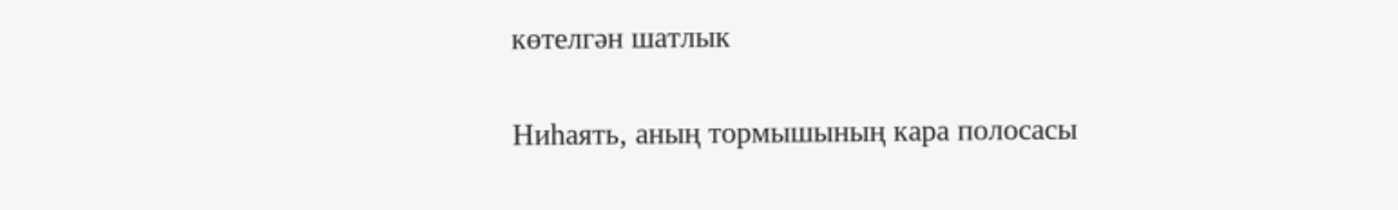көтелгән шатлык

Ниһаять, аның тормышының кара полосасы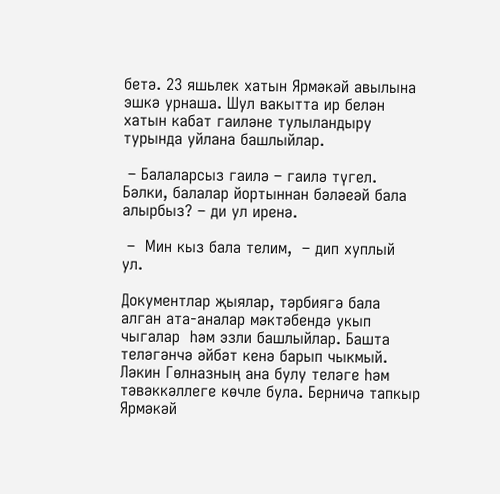бетә. 23 яшьлек хатын Ярмәкәй авылына эшкә урнаша. Шул вакытта ир белән хатын кабат гаиләне тулыландыру турында уйлана башлыйлар.

 – Балаларсыз гаилә – гаилә түгел. Бәлки, балалар йортыннан бәләеәй бала алырбыз? – ди ул иренә.

 –  Мин кыз бала телим,  – дип хуплый  ул.

Документлар җыялар, тәрбиягә бала алган ата-аналар мәктәбендә укып чыгалар  һәм эзли башлыйлар. Башта теләгәнчә әйбәт кенә барып чыкмый. Ләкин Гөлназның ана булу теләге һәм тәвәккәллеге көчле була. Берничә тапкыр Ярмәкәй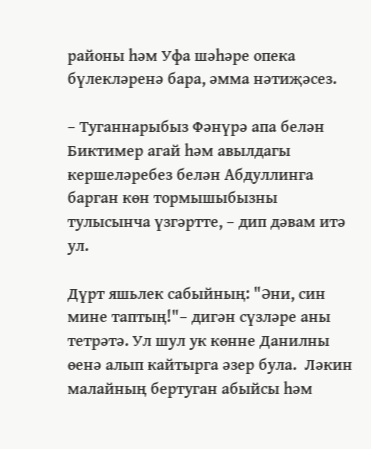районы һәм Уфа шәһәре опека бүлекләренә бара, әмма нәтиҗәсез.

– Туганнарыбыз Фәнүрә апа белән Биктимер агай һәм авылдагы кершеләребез белән Абдуллинга барган көн тормышыбызны тулысынча үзгәртте, – дип дәвам итә ул.

Дүрт яшьлек сабыйның: "Әни, син мине таптың!"– дигән сүзләре аны тетрәтә. Ул шул ук көнне Данилны өенә алып кайтырга әзер була.  Ләкин малайның бертуган абыйсы һәм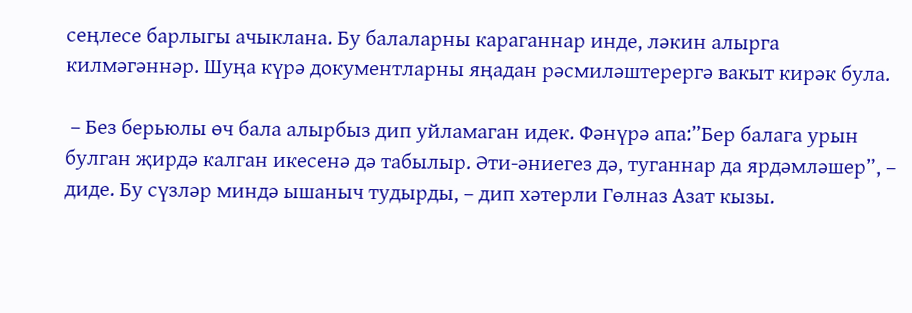сеңлесе барлыгы ачыклана. Бу балаларны караганнар инде, ләкин алырга килмәгәннәр. Шуңа күрә документларны яңадан рәсмиләштерергә вакыт кирәк була.

 – Без берьюлы өч бала алырбыз дип уйламаган идек. Фәнүрә апа:”Бер балага урын булган җирдә калган икесенә дә табылыр. Әти-әниегез дә, туганнар да ярдәмләшер”, – диде. Бу сүзләр миндә ышаныч тудырды, – дип хәтерли Гөлназ Азат кызы.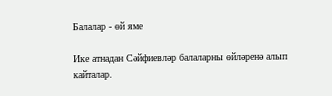Балалар - өй яме

Ике атнадан Сәйфиевләр балаларны өйләренә алып кайталар.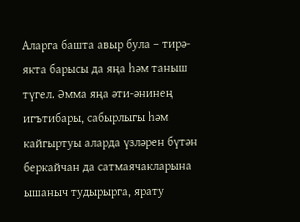Аларга башта авыр була – тирә-якта барысы да яңа һәм таныш түгел. Әмма яңа әти-әнинең  игътибары, сабырлыгы һәм кайгыртуы аларда үзләрен бүтән беркайчан да сатмаячакларына ышаныч тудырырга, ярату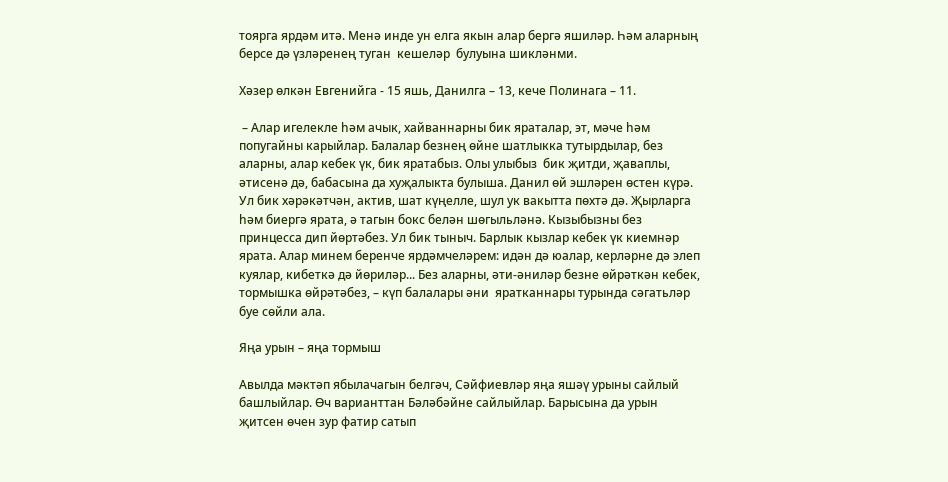тоярга ярдәм итә. Менә инде ун елга якын алар бергә яшиләр. Һәм аларның берсе дә үзләренең туган  кешеләр  булуына шикләнми.

Хәзер өлкән Евгенийга - 15 яшь, Данилга – 13, кече Полинага – 11.

 – Алар игелекле һәм ачык, хайваннарны бик яраталар, эт, мәче һәм попугайны карыйлар. Балалар безнең өйне шатлыкка тутырдылар, без аларны, алар кебек үк, бик яратабыз. Олы улыбыз  бик җитди, җаваплы, әтисенә дә, бабасына да хуҗалыкта булыша. Данил өй эшләрен өстен күрә. Ул бик хәрәкәтчән, актив, шат күңелле, шул ук вакытта пөхтә дә. Җырларга һәм биергә ярата, ә тагын бокс белән шөгыльләнә. Кызыбызны без принцесса дип йөртәбез. Ул бик тыныч. Барлык кызлар кебек үк киемнәр ярата. Алар минем беренче ярдәмчеләрем: идән дә юалар, керләрне дә элеп куялар, кибеткә дә йөриләр... Без аларны, әти-әниләр безне өйрәткән кебек, тормышка өйрәтәбез, – күп балалары әни  яратканнары турында сәгатьләр буе сөйли ала.

Яңа урын – яңа тормыш

Авылда мәктәп ябылачагын белгәч, Сәйфиевләр яңа яшәү урыны сайлый башлыйлар. Өч варианттан Бәләбәйне сайлыйлар. Барысына да урын җитсен өчен зур фатир сатып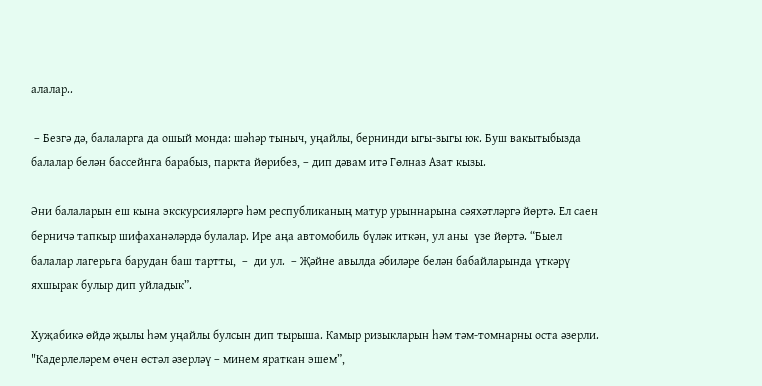алалар..

 – Безгә дә, балаларга да ошый монда: шәһәр тыныч, уңайлы, бернинди ыгы-зыгы юк. Буш вакытыбызда балалар белән бассейнга барабыз, паркта йөрибез, – дип дәвам итә Гөлназ Азат кызы.

Әни балаларын еш кына экскурсияләргә һәм республиканың матур урыннарына сәяхәтләргә йөртә. Ел саен берничә тапкыр шифаханәләрдә булалар. Ире аңа автомобиль бүләк иткән, ул аны  үзе йөртә. “Быел балалар лагерьга барудан баш тартты,  –  ди ул.  – Җәйне авылда әбиләре белән бабайларында үткәрү яхшырак булыр дип уйладык”.

Хуҗабикә өйдә җылы һәм уңайлы булсын дип тырыша. Камыр ризыкларын һәм тәм-томнарны оста әзерли. "Кадерлеләрем өчен өстәл әзерләү – минем яраткан эшем”,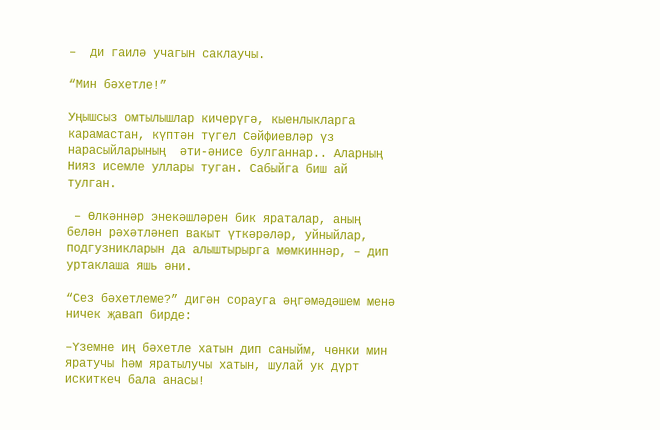–  ди гаилә учагын саклаучы.

“Мин бәхетле!”

Уңышсыз омтылышлар кичерүгә, кыенлыкларга карамастан, күптән түгел Сәйфиевләр үз нарасыйларының  әти-әнисе булганнар.. Аларның Нияз исемле уллары туган. Сабыйга биш ай тулган.

 – Өлкәннәр энекәшләрен бик яраталар, аның белән рәхәтләнеп вакыт үткәрәләр, уйныйлар, подгузникларын да алыштырырга мөмкиннәр, – дип уртаклаша яшь әни.

“Сез бәхетлеме?” дигән сорауга әңгәмәдәшем менә ничек җавап бирде:

–Үземне иң бәхетле хатын дип саныйм, чөнки мин яратучы һәм яратылучы хатын, шулай ук дүрт искиткеч бала анасы!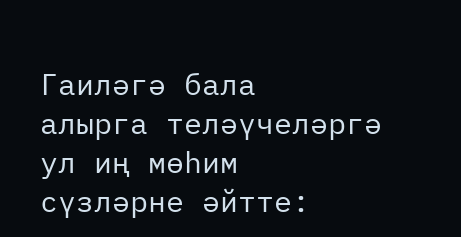Гаиләгә бала  алырга теләүчеләргә ул иң мөһим сүзләрне әйтте: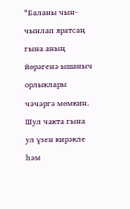"Баланы чын-чынлап яратсаң гына аның йөрәгенә ышаныч орлыклары чәчәргә мөмкин. Шул чакта гына  ул үзен кирәкле һәм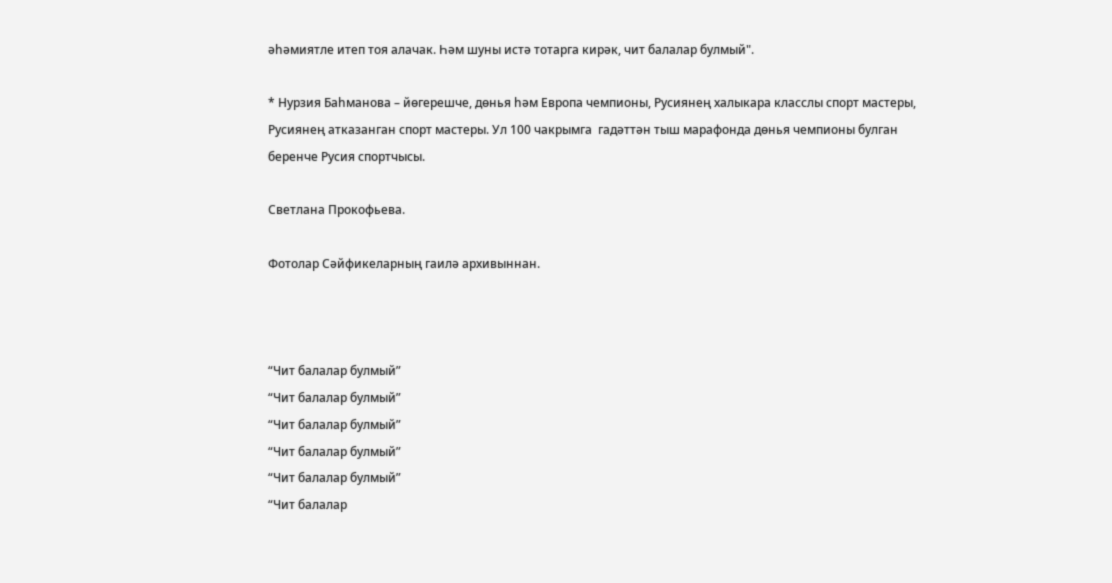әһәмиятле итеп тоя алачак. Һәм шуны истә тотарга кирәк, чит балалар булмый".

* Нурзия Баһманова – йөгерешче, дөнья һәм Европа чемпионы, Русиянең халыкара класслы спорт мастеры, Русиянең атказанган спорт мастеры. Ул 100 чакрымга  гадәттән тыш марафонда дөнья чемпионы булган беренче Русия спортчысы.

Светлана Прокофьева.

Фотолар Сәйфикеларның гаилә архивыннан.



“Чит балалар булмый”
“Чит балалар булмый”
“Чит балалар булмый”
“Чит балалар булмый”
“Чит балалар булмый”
“Чит балалар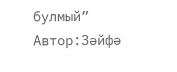булмый”
Автор:Зәйфә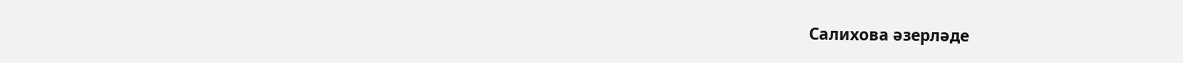Салихова әзерләде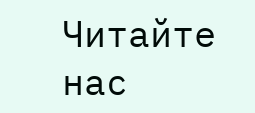Читайте нас